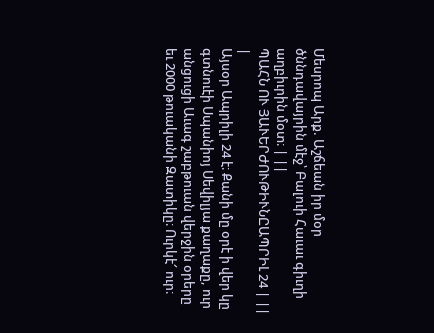Մեսրոպ Արք. Աշճեան իր մօր ծննդավայրին մէջ՝ Բալուի Հաւաւ գիւղի աղբիւրին մօտ։ | ||
ՊԱՀՆ ՈՒ ՅԱՒԵՐԺՈՒԹԻՒՆԸԱՊՐԻԼ 24 | ||
|
Այսօր Ապրիլի 24 է։ Քանի մը օրէ ի վեր կը գտնուէի Սպանիոյ Սեվիլյա քաղաքը, ուր անցուցի Աւագ շաբթուան վերջին օրերը
եւ 2000 թուականի Զատիկը։ Ուրկէ՜ ուր։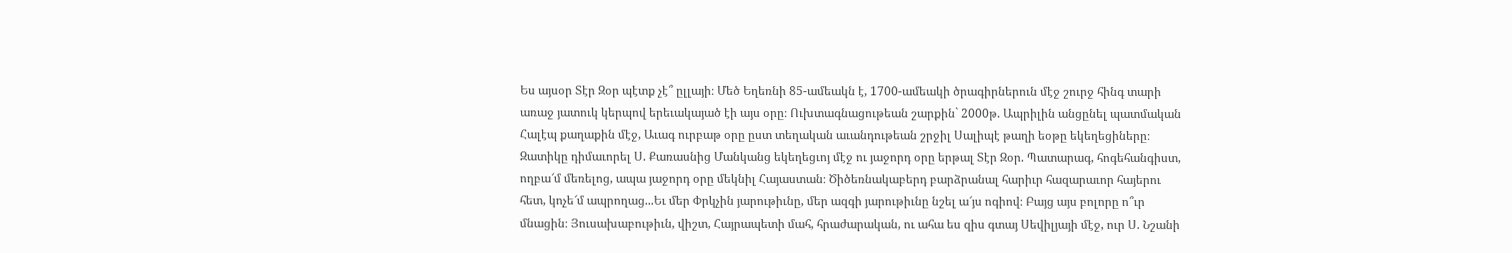Ես այսօր Տէր Զօր պէտք չէ՞ ըլլայի։ Մեծ Եղեռնի 85-ամեակն է, 1700-ամեակի ծրագիրներուն մէջ շուրջ հինգ տարի առաջ յատուկ կերպով երեւակայած էի այս օրը։ Ուխտագնացութեան շարքին` 2000թ. Ապրիլին անցընել պատմական Հալէպ քաղաքին մէջ, Աւագ ուրբաթ օրը ըստ տեղական աւանդութեան շրջիլ Սալիպէ թաղի եօթը եկեղեցիները։ Զատիկը դիմաւորել Ս. Քառասնից Մանկանց եկեղեցւոյ մէջ ու յաջորդ օրը երթալ Տէր Զօր. Պատարագ, հոգեհանգիստ, ողբա՜մ մեռելոց, ապա յաջորդ օրը մեկնիլ Հայաստան։ Ծիծեռնակաբերդ բարձրանալ հարիւր հազարաւոր հայերու հետ, կոչե՜մ ապրողաց...Եւ մեր Փրկչին յարութիւնը, մեր ազգի յարութիւնը նշել ա՜յս ոգիով։ Բայց այս բոլորը ո՞ւր մնացին։ Յուսախաբութիւն, վիշտ, Հայրապետի մահ, հրաժարական, ու ահա ես զիս գտայ Սեվիլյայի մէջ, ուր Ս. Նշանի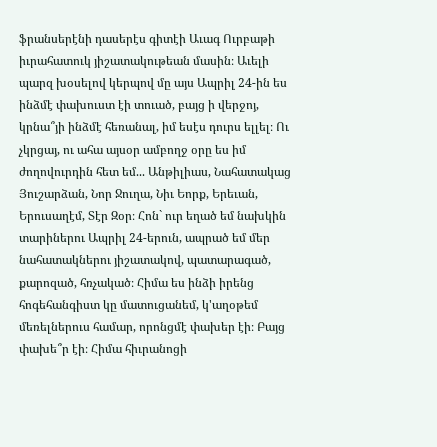ֆրանսերէնի դասերէս գիտէի Աւագ Ուրբաթի իւրահատուկ յիշատակութեան մասին։ Աւելի պարզ խօսելով կերպով մը այս Ապրիլ 24-ին ես ինձմէ փախուստ էի տուած, բայց ի վերջոյ, կրնա՞յի ինձմէ հեռանալ, իմ եսէս դուրս ելլել։ Ու չկրցայ, ու ահա այսօր ամբողջ օրը ես իմ ժողովուրդին հետ եմ... Անթիլիաս, Նահատակաց Յուշարձան, Նոր Ջուղա, Նիւ Եորք, Երեւան, Երուսաղէմ, Տէր Զօր։ Հոն` ուր եղած եմ նախկին տարիներու Ապրիլ 24-երուն, ապրած եմ մեր նահատակներու յիշատակով, պատարագած, քարոզած, հռչակած։ Հիմա ես ինձի իրենց հոգեհանգիստ կը մատուցանեմ, կ'աղօթեմ մեռելներուս համար, որոնցմէ փախեր էի։ Բայց փախե՞ր էի։ Հիմա հիւրանոցի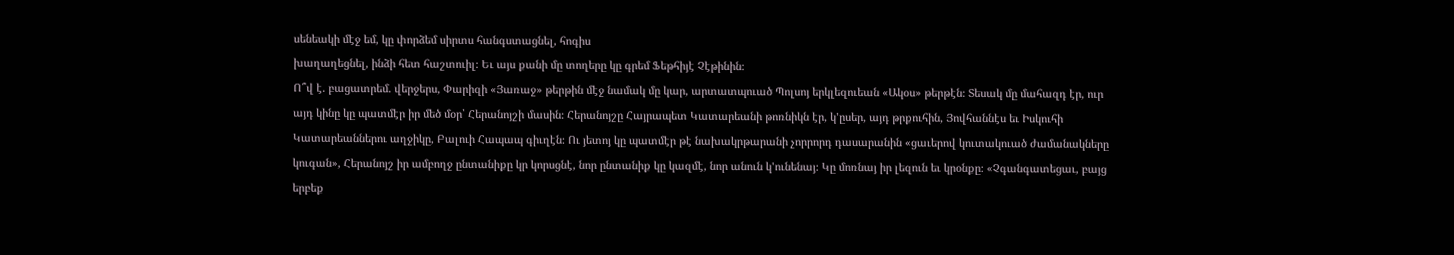սենեակի մէջ եմ, կը փորձեմ սիրտս հանգստացնել, հոգիս
խաղաղեցնել, ինձի հետ հաշտուիլ։ Եւ այս քանի մը տողերը կը գրեմ Ֆեթհիյէ Չէթինին։
Ո՞վ է. բացատրեմ. վերջերս, Փարիզի «Յառաջ» թերթին մէջ նամակ մը կար, արտատպուած Պոլսոյ երկլեզուեան «Ակօս» թերթէն։ Տեսակ մը մահազդ էր, ուր այդ կինը կը պատմէր իր մեծ մօր՝ Հերանոյշի մասին։ Հերանոյշը Հայրապետ Կատարեանի թոռնիկն էր, կ'ըսեր, այդ թրքուհին, Յովհաննէս եւ Իսկուհի Կատարեաններու աղջիկը, Բալուի Հապապ գիւղէն։ Ու յետոյ կը պատմէր թէ նախակրթարանի չորրորդ դասարանին «ցաւերով կուտակուած ժամանակները կուգան», Հերանոյշ իր ամբողջ ընտանիքը կր կորսցնէ, նոր ընտանիք կը կազմէ, նոր անուն կ'ունենայ։ Կը մոռնայ իր լեզուն եւ կրօնքը։ «Չգանգատեցաւ, բայց երբեք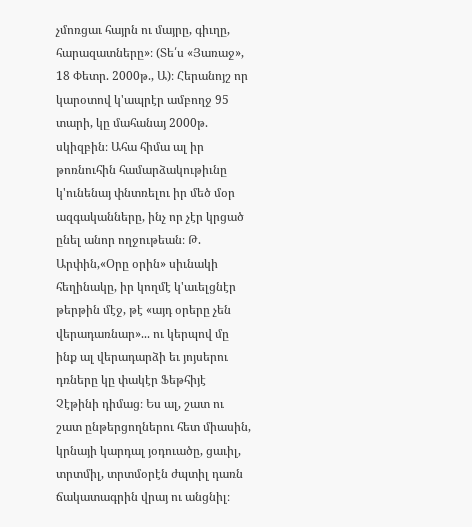չմոռցաւ հայրն ու մայրը, գիւղը, հարազատները»։ (Տե՛ս «Յառաջ», 18 Փետր. 2000թ., Ա)։ Հերանոյշ որ կարօտով կ'ապրէր ամբողջ 95 տարի, կը մահանայ 2000թ. սկիզբին։ Ահա հիմա ալ իր թոռնուհին համարձակութիւնը կ'ունենայ փնտռելու իր մեծ մօր ազգականները, ինչ որ չէր կրցած ընել անոր ողջութեան։ Թ. Արփին,«Օրը օրին» սիւնակի հեղինակը, իր կողմէ կ'աւելցնէր թերթին մէջ, թէ «այդ օրերը չեն վերադառնար»... ու կերպով մը ինք ալ վերադարձի եւ յոյսերու դռները կը փակէր Ֆեթհիյէ Չէթինի դիմաց։ Ես ալ, շատ ու շատ ընթերցողներու հետ միասին, կրնայի կարդալ յօդուածը, ցաւիլ, տրտմիլ, տրտմօրէն ժպտիլ դառն ճակատագրին վրայ ու անցնիլ։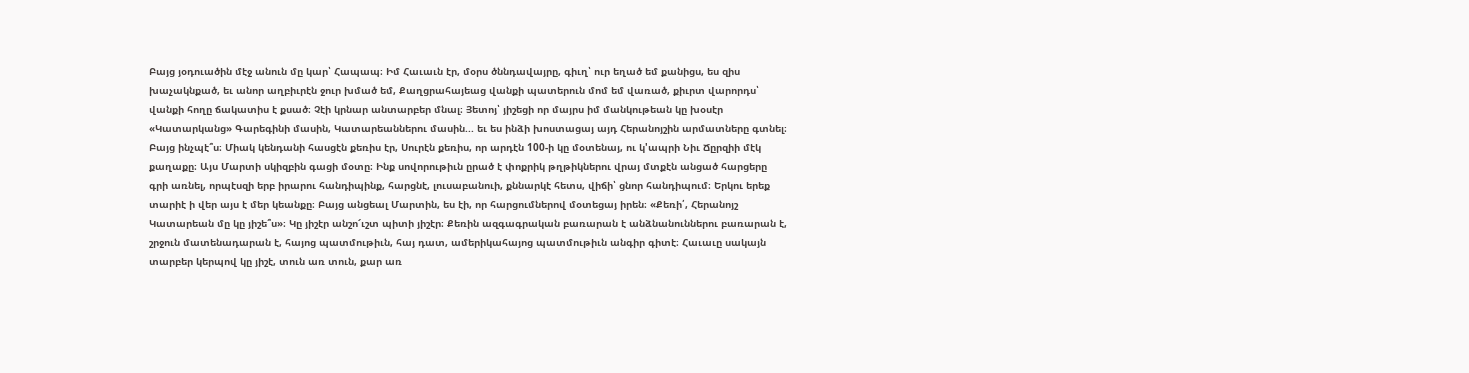Բայց յօդուածին մէջ անուն մը կար՝ Հապապ։ Իմ Հաւաւն էր, մօրս ծննդավայրը, գիւղ՝ ուր եղած եմ քանիցս, ես զիս խաչակնքած, եւ անոր աղբիւրէն ջուր խմած եմ, Քաղցրահայեաց վանքի պատերուն մոմ եմ վառած, քիւրտ վարորդս՝ վանքի հողը ճակատիս է քսած։ Չէի կրնար անտարբեր մնալ։ Յետոյ՝ յիշեցի որ մայրս իմ մանկութեան կը խօսէր «Կատարկանց» Գարեգինի մասին, Կատարեաններու մասին... եւ ես ինձի խոստացայ այդ Հերանոյշին արմատները գտնել։ Բայց ինչպէ՞ս։ Միակ կենդանի հասցէն քեռիս էր, Սուրէն քեռիս, որ արդէն 100-ի կը մօտենայ, ու կ'ապրի Նիւ Ճըրզիի մէկ քաղաքը։ Այս Մարտի սկիզբին գացի մօտը։ Ինք սովորութիւն ըրած է փոքրիկ թղթիկներու վրայ մտքէն անցած հարցերը գրի առնել, որպէսզի երբ իրարու հանդիպինք, հարցնէ, լուսաբանուի, քննարկէ հետս, վիճի՝ ցնոր հանդիպում։ Երկու երեք տարիէ ի վեր այս է մեր կեանքը։ Բայց անցեալ Մարտին, ես էի, որ հարցումներով մօտեցայ իրեն։ «Քեռի՛, Հերանոյշ Կատարեան մը կը յիշե՞ս»։ Կը յիշէր անշո՜ւշտ պիտի յիշէր։ Քեռին ազգագրական բառարան է անձնանուններու բառարան է, շրջուն մատենադարան է, հայոց պատմութիւն, հայ դատ, ամերիկահայոց պատմութիւն անգիր գիտէ։ Հաւաւը սակայն տարբեր կերպով կը յիշէ, տուն առ տուն, քար առ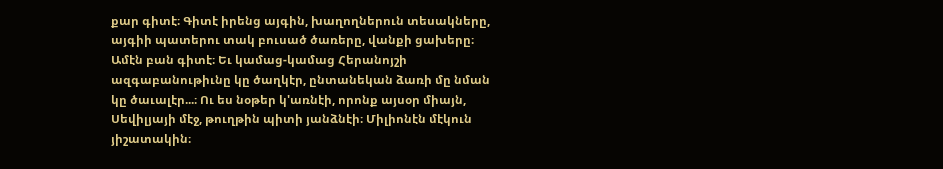քար գիտէ։ Գիտէ իրենց այգին, խաղողներուն տեսակները, այգիի պատերու տակ բուսած ծառերը, վանքի ցախերը։ Ամէն բան գիտէ։ Եւ կամաց-կամաց Հերանոյշի ազգաբանութիւնը կը ծաղկէր, ընտանեկան ձառի մը նման կը ծաւալէր...։ Ու ես նօթեր կ'առնէի, որոնք այսօր միայն, Սեվիլյայի մէջ, թուղթին պիտի յանձնէի։ Միլիոնէն մէկուն յիշատակին։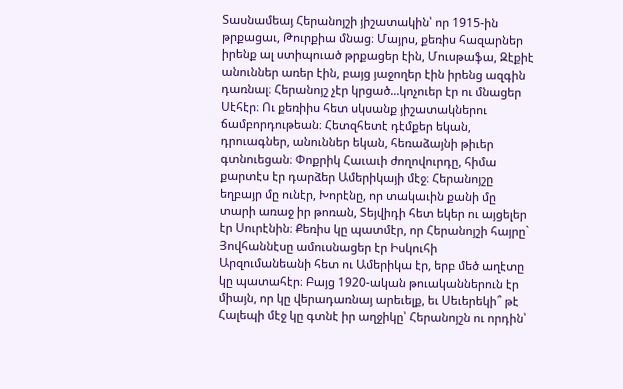Տասնամեայ Հերանոյշի յիշատակին՝ որ 1915-ին թրքացաւ, Թուրքիա մնաց։ Մայրս, քեռիս հազարներ իրենք ալ ստիպուած թրքացեր էին, Մուսթաֆա, Զէքիէ անուններ առեր էին, բայց յաջողեր էին իրենց ազգին դառնալ։ Հերանոյշ չէր կրցած...կոչուեր էր ու մնացեր Սէհէր։ Ու քեռիիս հետ սկսանք յիշատակներու ճամբորդութեան։ Հետզհետէ դէմքեր եկան, դրուագներ, անուններ եկան, հեռաձայնի թիւեր գտնուեցան։ Փոքրիկ Հաւաւի ժողովուրդը, հիմա քարտէս էր դարձեր Ամերիկայի մէջ։ Հերանոյշը եղբայր մը ունէր, Խորէնը, որ տակաւին քանի մը տարի առաջ իր թոռան, Տեյվիդի հետ եկեր ու այցելեր էր Սուրէնին։ Քեռիս կը պատմէր, որ Հերանոյշի հայրը` Յովհաննէսը ամուսնացեր էր Իսկուհի Արզումանեանի հետ ու Ամերիկա էր, երբ մեծ աղէտը կը պատահէր։ Բայց 1920-ական թուականներուն էր միայն, որ կը վերադառնայ արեւելք, եւ Սեւերեկի՞ թէ Հալեպի մէջ կը գտնէ իր աղջիկը՝ Հերանոյշն ու որդին՝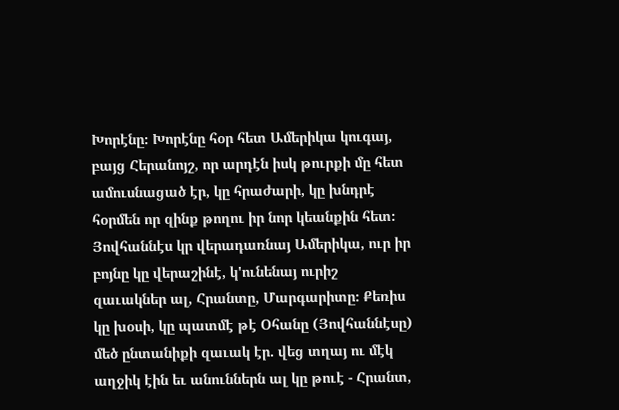Խորէնը։ Խորէնը հօր հետ Ամերիկա կուգայ, բայց Հերանոյշ, որ արդէն իսկ թուրքի մը հետ ամուսնացած էր, կը հրաժարի, կը խնդրէ հօրմեն որ զինք թողու իր նոր կեանքին հետ։ Յովհաննէս կր վերադառնայ Ամերիկա, ուր իր բոյնը կը վերաշինէ, կ'ունենայ ուրիշ զաւակներ ալ, Հրանտը, Մարգարիտը։ Քեռիս կը խօսի, կը պատմէ թէ Օհանը (Յովհաննէսը) մեծ ընտանիքի զաւակ էր. վեց տղայ ու մէկ աղջիկ էին եւ անուններն ալ կը թուէ - Հրանտ,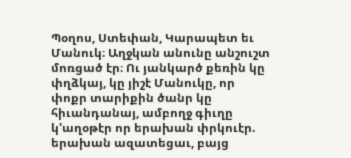Պօղոս, Ստեփան, Կարապետ եւ Մանուկ։ Աղջկան անունը անշուշտ մոռցած էր։ Ու յանկարծ քեռին կը փղձկայ, կը յիշէ Մանուկը, որ փոքր տարիքին ծանր կը հիւանդանայ, ամբողջ գիւղը կ'աղօթէր որ երախան փրկուէր. երախան ազատեցաւ, բայց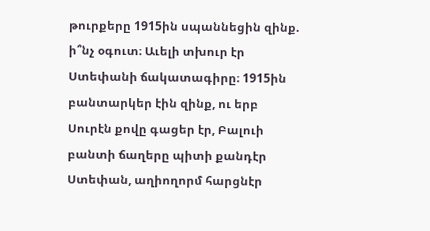թուրքերը 1915ին սպաննեցին զինք. ի՞նչ օգուտ։ Աւելի տխուր էր Ստեփանի ճակատագիրը։ 1915ին բանտարկեր էին զինք, ու երբ Սուրէն քովը գացեր էր, Բալուի բանտի ճաղերը պիտի քանդէր Ստեփան, աղիողորմ հարցնէր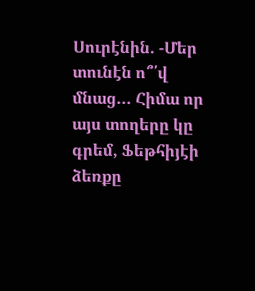Սուրէնին. -Մեր տունէն ո՞՛վ մնաց... Հիմա որ այս տողերը կը գրեմ, Ֆեթհիյէի ձեռքը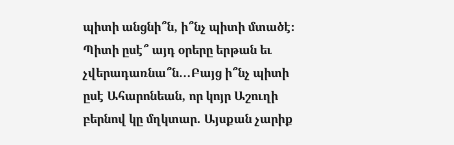պիտի անցնի՞ն, ի՞նչ պիտի մտածէ։ Պիտի ըսէ՞ այդ օրերը երթան եւ չվերադառնա՞ն...Բայց ի՞նչ պիտի ըսէ Ահարոնեան, որ կոյր Աշուղի բերնով կը մղկտար. Այսքան չարիք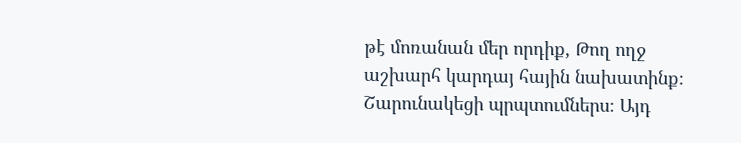թէ մոռանան մեր որդիք, Թող ողջ աշխարհ կարդայ հային նախատինք։ Շարունակեցի պրպտումներս։ Այդ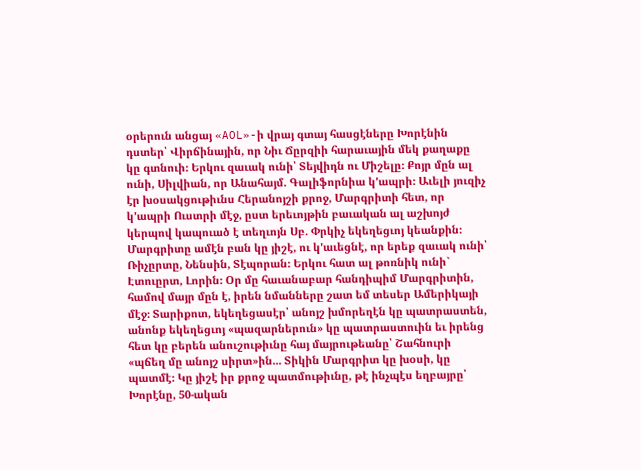օրերուն անցայ «AOL»-ի վրայ գտայ հասցէները Խորէնին դստեր՝ Վիրճինային, որ Նիւ Ճըրզիի հարաւային մեկ քաղաքը կը գտնուի։ Երկու զաւակ ունի՝ Տեյվիդն ու Միշելը։ Քոյր մըն ալ ունի, Սիլվիան, որ Անահայմ. Գալիֆորնիա կ'ապրի։ Աւելի յուզիչ էր խօսակցութիւնս Հերանոյշի քրոջ, Մարգրիտի հետ, որ կ'ապրի Ուստրի մէջ, ըստ երեւոյթին բաւական ալ աշխոյժ կերպով կապուած է տեղւոյն Սբ. Փրկիչ եկեղեցւոյ կեանքին։ Մարգրիտը ամէն բան կը յիշէ, ու կ'աւեցնէ, որ երեք զաւակ ունի՝ Ռիչըրտը, Նենսին, Տէպորան։ Երկու հատ ալ թոռնիկ ունի` Էտուըրտ, Լորին։ Օր մը հաւանաբար հանդիպիմ Մարգրիտին, համով մայր մըն է, իրեն նմանները շատ եմ տեսեր Ամերիկայի մէջ։ Տարիքոտ, եկեղեցասէր՝ անոյշ խմորեղէն կը պատրաստեն, անոնք եկեղեցւոյ «պազարներուն» կը պատրաստուին եւ իրենց հետ կը բերեն անուշութիւնը հայ մայրութեանը՝ Շահնուրի «պճեղ մը անոյշ սիրտ»ին... Տիկին Մարգրիտ կը խօսի, կը պատմէ։ Կը յիշէ իր քրոջ պատմութիւնը, թէ ինչպէս եղբայրը՝ Խորէնը, 50-ական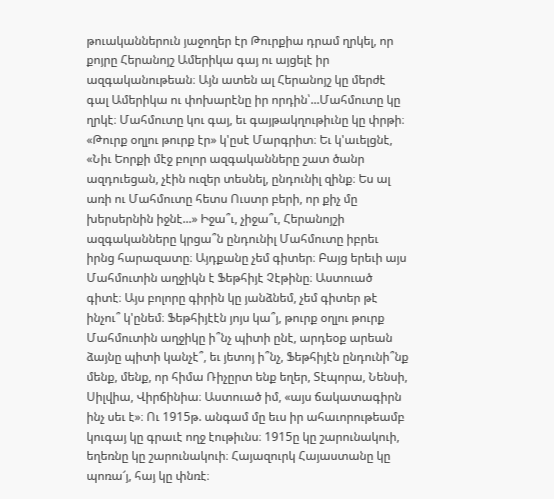թուականներուն յաջողեր էր Թուրքիա դրամ ղրկել, որ քոյրը Հերանոյշ Ամերիկա գայ ու այցելէ իր ազգականութեան։ Այն ատեն ալ Հերանոյշ կը մերժէ գալ Ամերիկա ու փոխարէնը իր որդին՝...Մահմուտը կը ղրկէ։ Մահմուտը կու գայ, եւ գայթակղութիւնը կը փրթի։ «Թուրք օղլու թուրք էր» կ'ըսէ Մարգրիտ։ Եւ կ'աւելցնէ, «Նիւ Եորքի մէջ բոլոր ազգականները շատ ծանր ազդուեցան, չէին ուզեր տեսնել, ընդունիլ զինք։ Ես ալ առի ու Մահմուտը հետս Ուստր բերի, որ քիչ մը խերսերնին իջնէ...» Իջա՞ւ, չիջա՞ւ, Հերանոյշի ազգականները կրցա՞ն ընդունիլ Մահմուտը իբրեւ իրնց հարազատը։ Այդքանը չեմ գիտեր։ Բայց երեւի այս Մահմուտին աղջիկն է Ֆեթհիյէ Չէթինը։ Աստուած գիտէ։ Այս բոլորը գիրին կը յանձնեմ, չեմ գիտեր թէ ինչու՞ կ'ընեմ։ Ֆեթհիյէէն յոյս կա՞յ, թուրք օղլու թուրք Մահմուտին աղջիկը ի՞նչ պիտի ընէ, արդեօք արեան ձայնը պիտի կանչէ՞, եւ յետոյ ի՞նչ, Ֆեթհիյէն ընդունի՞նք մենք, մենք, որ հիմա Ռիչըրտ ենք եղեր, Տէպորա, Նենսի, Սիլվիա, Վիրճինիա։ Աստուած իմ, «այս ճակատագիրն ինչ սեւ է»։ Ու 1915թ. անգամ մը եւս իր ահաւորութեամբ կուգայ կը գրաւէ ողջ էութիւնս։ 1915ը կը շարունակուի, եղեռնը կը շարունակուի։ Հայազուրկ Հայաստանը կը պոռա՜յ, հայ կը փնռէ։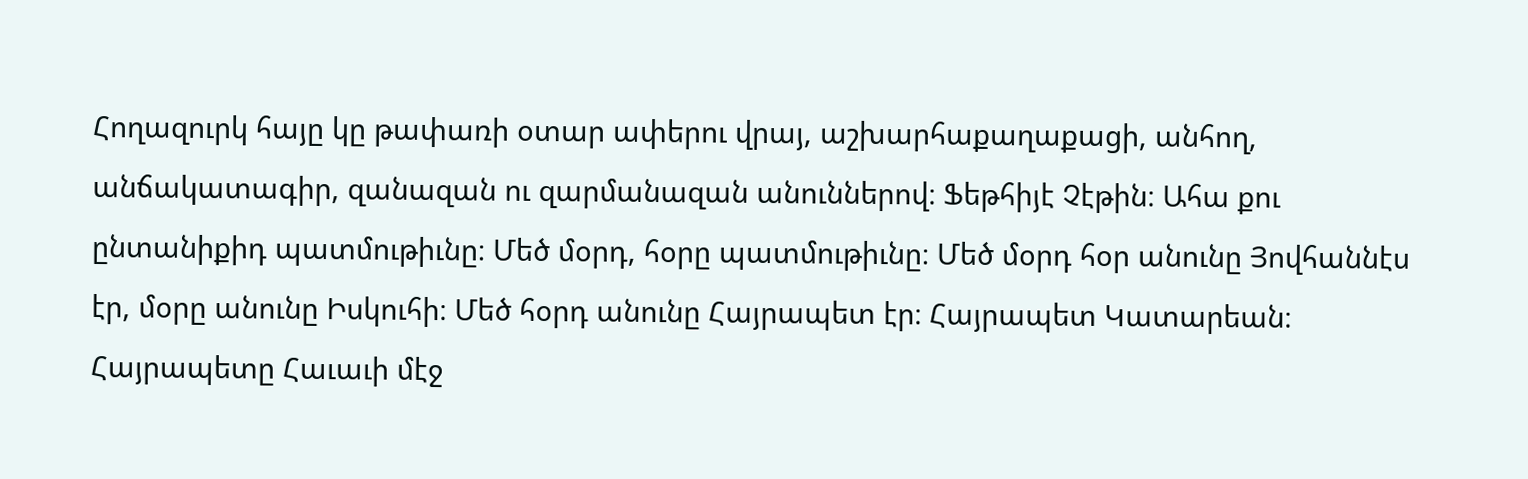Հողազուրկ հայը կը թափառի օտար ափերու վրայ, աշխարհաքաղաքացի, անհող, անճակատագիր, զանազան ու զարմանազան անուններով։ Ֆեթհիյէ Չէթին։ Ահա քու ընտանիքիդ պատմութիւնը։ Մեծ մօրդ, հօրը պատմութիւնը։ Մեծ մօրդ հօր անունը Յովհաննէս էր, մօրը անունը Իսկուհի։ Մեծ հօրդ անունը Հայրապետ էր։ Հայրապետ Կատարեան։ Հայրապետը Հաւաւի մէջ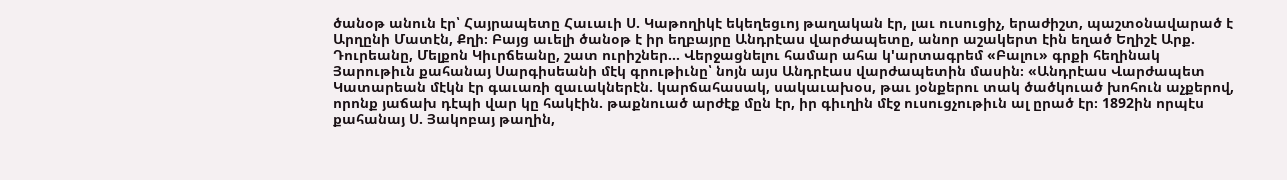ծանօթ անուն էր՝ Հայրապետը Հաւաւի Ս. Կաթողիկէ եկեղեցւոյ թաղական էր, լաւ ուսուցիչ, երաժիշտ, պաշտօնավարած է Արղընի Մատէն, Քղի։ Բայց աւելի ծանօթ է իր եղբայրը Անդրէաս վարժապետը, անոր աշակերտ էին եղած Եղիշէ Արք. Դուրեանը, Մելքոն Կիւրճեանը, շատ ուրիշներ... Վերջացնելու համար ահա կ'արտագրեմ «Բալու» գրքի հեղինակ Յարութիւն քահանայ Սարգիսեանի մէկ գրութիւնը՝ նոյն այս Անդրէաս վարժապետին մասին։ «Անդրէաս Վարժապետ Կատարեան մէկն էր գաւառի զաւակներէն. կարճահասակ, սակաւախօս, թաւ յօնքերու տակ ծածկուած խոհուն աչքերով, որոնք յաճախ դէպի վար կը հակէին. թաքնուած արժէք մըն էր, իր գիւղին մէջ ուսուցչութիւն ալ ըրած էր։ 1892ին որպէս քահանայ Ս. Յակոբայ թաղին,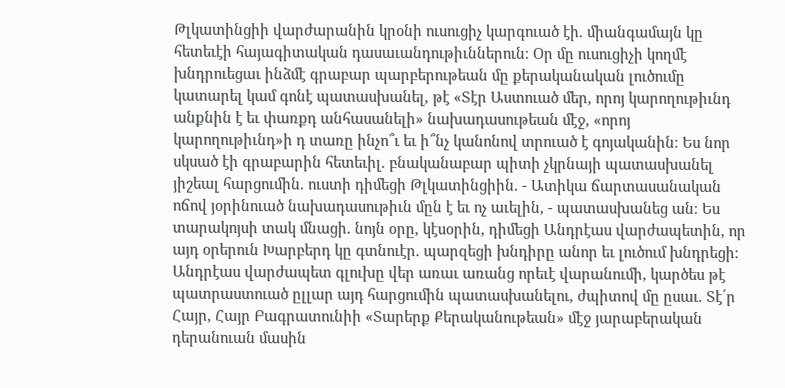Թլկատինցիի վարժարանին կրօնի ուսուցիչ կարգուած էի. միանգամայն կը հետեւէի հայագիտական դասաւանդութիւններուն։ Օր մը ուսուցիչի կողմէ խնդրուեցաւ ինձմէ գրաբար պարբերութեան մը քերականական լուծումը կատարել կամ գոնէ պատասխանել, թէ «Տէր Աստուած մեր, որոյ կարողութիւնդ անքնին է եւ փառքդ անհասանելի» նախադասութեան մէջ, «որոյ կարողութիւնդ»ի դ տառը ինչո՞ւ եւ ի՞նչ կանոնով տրուած է գոյականին։ Ես նոր սկսած էի գրաբարին հետեւիլ. բնականաբար պիտի չկրնայի պատասխանել յիշեալ հարցումին. ուստի դիմեցի Թլկատինցիին. - Ատիկա ճարտասանական ոճով յօրինուած նախադասութիւն մըն է եւ ոչ աւելին, - պատասխանեց ան։ Ես տարակոյսի տակ մնացի. նոյն օրը, կէսօրին, դիմեցի Անդրէաս վարժապետին, որ այդ օրերուն Խարբերդ կը գտնուէր. պարզեցի խնդիրը անոր եւ լուծում խնդրեցի։ Անդրէաս վարժապետ գլուխը վեր առաւ առանց որեւէ վարանումի, կարծես թէ պատրաստուած ըլլար այդ հարցումին պատասխանելու, ժպիտով մը ըսաւ. Տէ՛ր Հայր, Հայր Բագրատունիի «Տարերք Քերականութեան» մէջ յարաբերական դերանուան մասին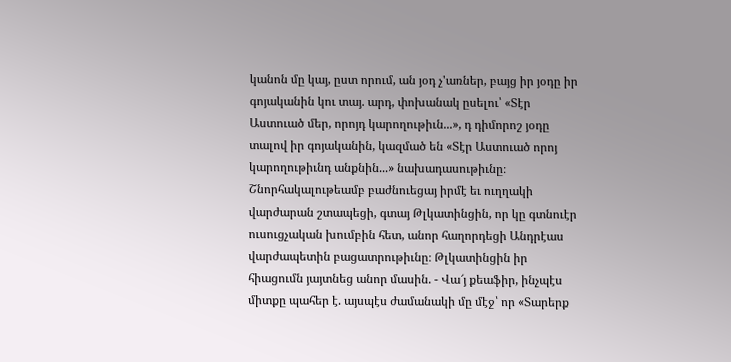կանոն մը կայ, ըստ որում, ան յօդ չ'առներ, բայց իր յօդը իր գոյականին կու տայ. արդ, փոխանակ ըսելու՝ «Տէր Աստուած մեր, որոյդ կարողութիւն...», դ դիմորոշ յօդը տալով իր գոյականին, կազմած են «Տէր Աստուած որոյ կարողութիւնդ անքնին...» նախադասութիւնը։ Շնորհակալութեամբ բաժնուեցայ իրմէ եւ ուղղակի վարժարան շտապեցի, գտայ Թլկատինցին, որ կը գտնուէր ուսուցչական խումբին հետ, անոր հաղորդեցի Անդրէաս վարժապետին բացատրութիւնը։ Թլկատինցին իր հիացումն յայտնեց անոր մասին. - Վա՜յ քեաֆիր, ինչպէս միտքը պահեր է. այսպէս ժամանակի մը մէջ՝ որ «Տարերք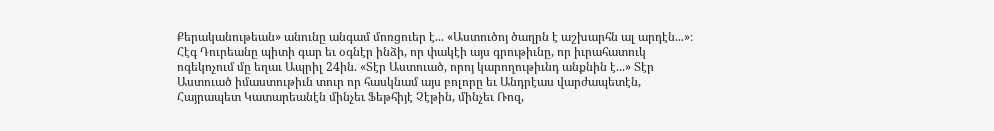Քերականութեան» անունը անգամ մոռցուեր է... «Աստուծոյ ծաղրն է աշխարհն ալ արդէն...»։ Հէգ Դուրեանը պիտի գար եւ օգնէր ինձի, որ փակէի այս գրութիւնը, որ իւրահատուկ ոգեկոչում մը եղաւ Ապրիլ 24ին. «Տէր Աստուած, որոյ կարողութիւնդ անքնին է...» Տէր Աստուած իմաստութիւն տուր որ հասկնամ այս բոլորը եւ Անդրէաս վարժապետէն, Հայրապետ Կատարեանէն մինչեւ Ֆեթհիյէ Չէթին, մինչեւ Ռոզ,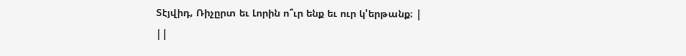Տէյվիդ, Ռիչըրտ եւ Լորին ո՞ւր ենք եւ ուր կ'երթանք։ |
||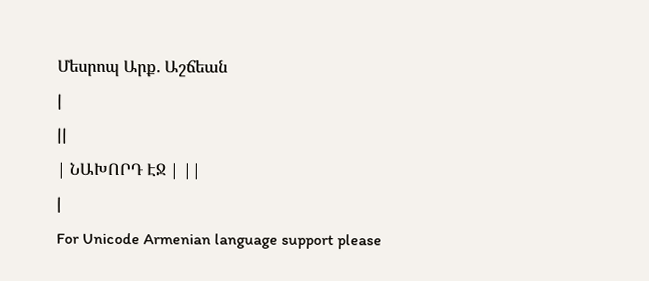Մեսրոպ Արք. Աշճեան
|
||
| ՆԱԽՈՐԴ ԷՋ | ||
|
For Unicode Armenian language support please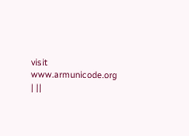visit www.armunicode.org | ||